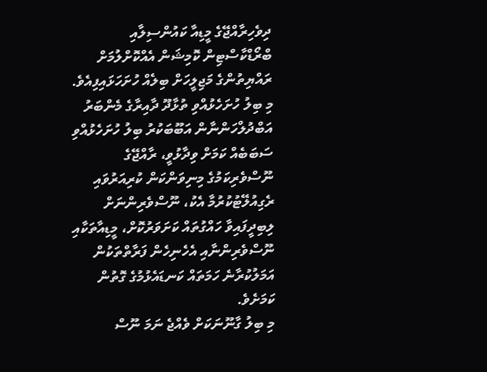ދިވެހިރާއްޖޭގެ މީޑިއާ ކައުންސިލާއި ބްރޯޑްކާސްޓިން ކޮމިޝަން އެއްކޮށްލުމަށް ރައްޔިތުންގެ މަޖިލީހަށް ބިލެއް ހުށަހަޅައިފިއެވެ.
މި ބިލު ހުށަހެޅުއްވި ތުޅާދޫ ދާއިރާގެ މެންބަރު އަބްދުލްހަންނާން އަބޫބަކުރު ބިލު ހުށަހެޅުއްވި ސަބަބެއް ކަމަށް ވިދާޅުވީ، ރާއްޖޭގެ ނޫސްވެރިކަމުގެ މިނިވަންކަން ކުރިއަރުވައި ރެގިއުލޭޓުކުރުމާ އެކު، ނޫސްވެރިންނަށް ލިބިދީފައިވާ ހައްގުތައް ކަށަވަރުކޮށް، މީޑިއާތަކާއި ނޫސްވެރިންނާއި އެހެނިހެން ފަރާތްތަކުން އަމަލުކުރާނެ ހަމަތައް ކަނޑައެޅުމުގެ ގޮތުން ކަމަށެވެ.
މި ބިލު ގާނޫނަކަށް ވެއްޖެ ނަމަ ނޫސް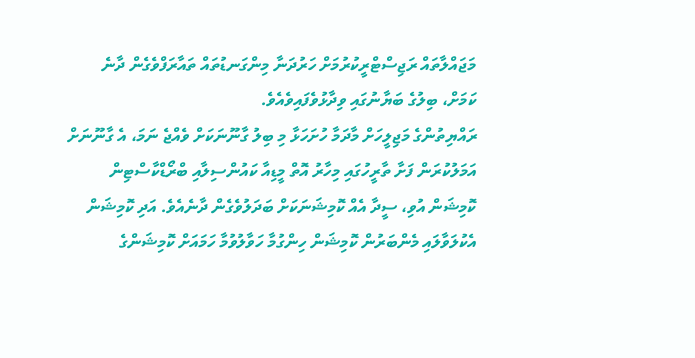މަޖައްލާތައް ރަޖިސްޓްރީކުރުމަށް ހަރުދަނާ މިންގަނޑުތައް ތައާރަފްވެގެން ދާނެ ކަމަށް، ބިލުގެ ބަޔާނުގައި ވިދާޅުވެފައިވެއެވެ.
ރައްޔިތުންގެ މަޖިލީހަށް މާދަމާ ހުށަހަޅާ މި ބިލު ގާނޫނަކަށް ވެއްޖެ ނަމަ، އެ ގާނޫނަށް އަމަލުކުރަން ފަށާ ތާރީހުގައި މިހާރު އޮތް މީޑިއާ ކައުންސިލާއި ބްރޯޑްކާސްޓިން ކޮމިޝަން އުވި، ސީދާ އެއް ކޮމިޝަނަކަށް ބަދަލުވެގެން ދާނެއެވެ. އަދި ކޮމިޝަން އެކުލަވާލައި މެންބަރުން ކޮމިޝަން ހިންގުމާ ހަވާލުވުމާ ހަމައަށް ކޮމިޝަންގެ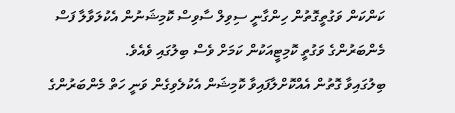ކަންކަން ވަގުތީގޮތުން ހިންގާނީ ސިވިލް ސާވިސް ކޮމިޝަނުން އެކުލަވާލާ ފަސް މެންބަރުންގެ ވަގުތީ ކޮމިޓީއަކުން ކަމަށް ވެސް ބިލުގައި ވެއެވެ.
ބިލުގައިވާ ގޮތުން އެއްކޮށްލާފައިވާ ކޮމިޝަން އެކުލެވިގެން ވަނީ ހަތް މެންބަރުންގެ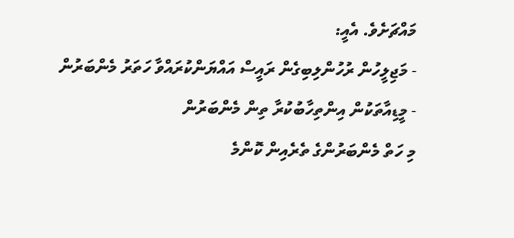މައްޗަށެވެ. އެއީ:
- މަޖިލީހުން ރުހުންލިބިގެން ރައީސް އައްޔަންކުރައްވާ ހަތަރު މެންބަރުން
- މީޑިއާތަކުން އިންތިހާބުކުރާ ތިން މެންބަރުން
މި ހަތް މެންބަރުންގެ ތެރެއިން ކޮންމެ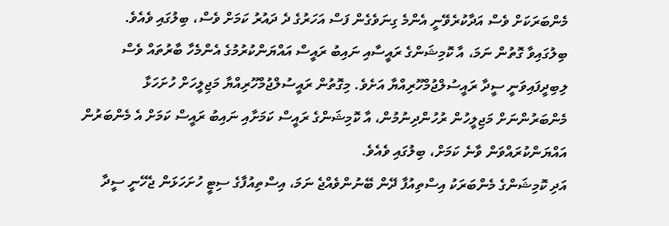މެންބަރަކަށް ވެސް އަދާކުރެވޭނީ އެންމެ ގިނަވެގެން ފަސް އަހަރުގެ ދެ ދައުރު ކަމަށް ވެސް، ބިލުގައި ވެއެވެ.
ބިލުގައިވާ ގޮތުން ނަމަ، އާ ކޮމިޝަންގެ ރައީސާއި ނައިބު ރައީސް އައްޔަންކުރުމުގެ އެންމެހާ ބާރުތައް ވެސް ލިބިދީފައިވަނީ ސީދާ ރައީސުލްޖުމްހޫރިއްޔާ އަށެވެ. މިގޮތުން ރައީސުލްޖުމްހޫރިއްޔާ މަޖިލީހަށް ހުށަހަޅާ މެންބަރުންނަށް މަޖިލީހުން ރުހުންދިނުމުން، އާ ކޮމިޝަންގެ ރައީސް ކަމަށާއި ނައިބު ރައީސް ކަމަށް އެ މެންބަރުން އައްޔަންކުރައްވަން ވާނެ ކަމަށް، ބިލުގައި ވެއެވެ.
އަދި ކޮމިޝަންގެ މެންބަރަކު އިސްތިއުފާ ދޭން ބޭނުންވެއްޖެ ނަމަ، އިސްތިއުފާގެ ސިޓީ ހުށަހަޅަން ޖެހޭނީ ސީދާ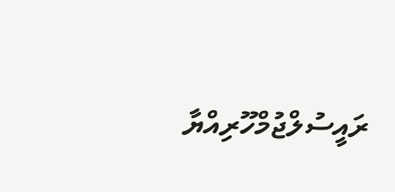ރައީސުލްޖުމްހޫރިއްޔާ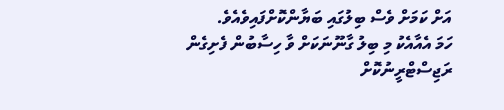އަށް ކަމަށް ވެސް ބިލުގައި ބަޔާންކޮށްފައިވެއެވެ.
ހަމަ އެއާއެކު މި ބިލު ގާނޫނަކަށް ވާ ހިސާބުން ފެށިގެން ރަޖިސްޓްރީނުކޮށް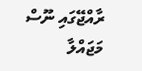ރާއްޖޭގައި ނޫސް މަޖައްލާ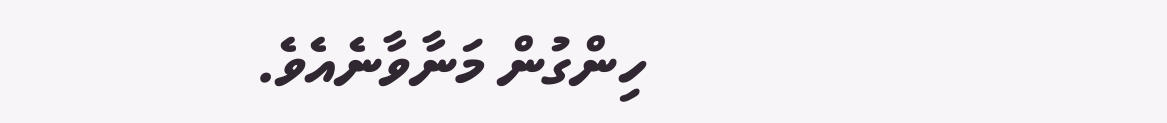ހިންގުން މަނާވާނެއެވެ.